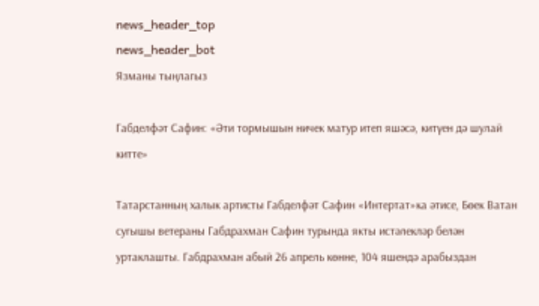news_header_top
news_header_bot
Язманы тыңлагыз

Габделфәт Сафин: «Әти тормышын ничек матур итеп яшәсә, китүен дә шулай китте»

Татарстанның халык артисты Габделфәт Сафин «Интертат»ка әтисе, Бөек Ватан сугышы ветераны Габдрахман Сафин турында якты истәлекләр белән уртаклашты. Габдрахман абый 26 апрель көнне, 104 яшендә арабыздан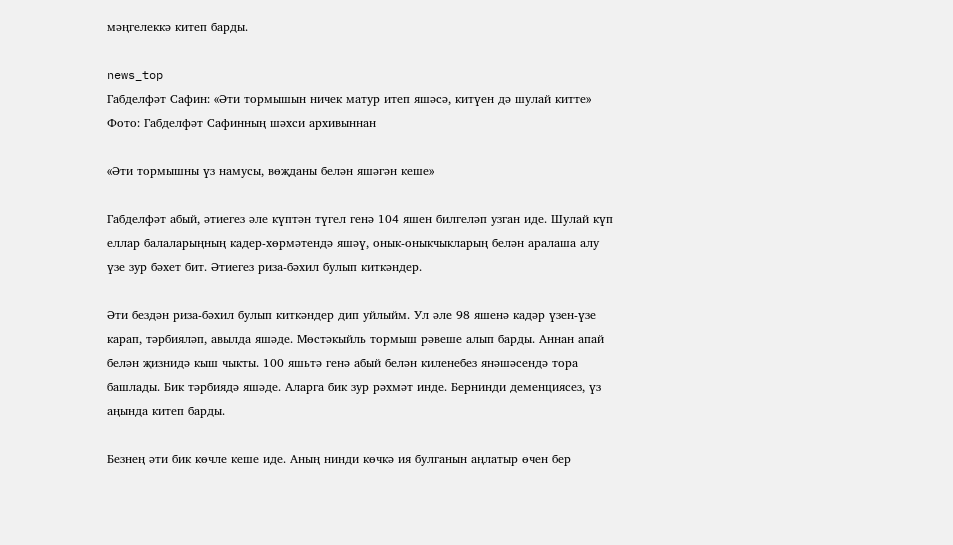мәңгелеккә китеп барды.

news_top
Габделфәт Сафин: «Әти тормышын ничек матур итеп яшәсә, китүен дә шулай китте»
Фото: Габделфәт Сафинның шәхси архивыннан

«Әти тормышны үз намусы, вөҗданы белән яшәгән кеше»

Габделфәт абый, әтиегез әле күптән түгел генә 104 яшен билгеләп узган иде. Шулай күп еллар балаларыңның кадер-хөрмәтендә яшәү, онык-оныкчыкларың белән аралаша алу үзе зур бәхет бит. Әтиегез риза-бәхил булып киткәндер.

Әти бездән риза-бәхил булып киткәндер дип уйлыйм. Ул әле 98 яшенә кадәр үзен-үзе карап, тәрбияләп, авылда яшәде. Мөстәкыйль тормыш рәвеше алып барды. Аннан апай белән җизнидә кыш чыкты. 100 яшьтә генә абый белән киленебез янәшәсендә тора башлады. Бик тәрбиядә яшәде. Аларга бик зур рәхмәт инде. Бернинди деменциясез, үз аңында китеп барды.

Безнең әти бик көчле кеше иде. Аның нинди көчкә ия булганын аңлатыр өчен бер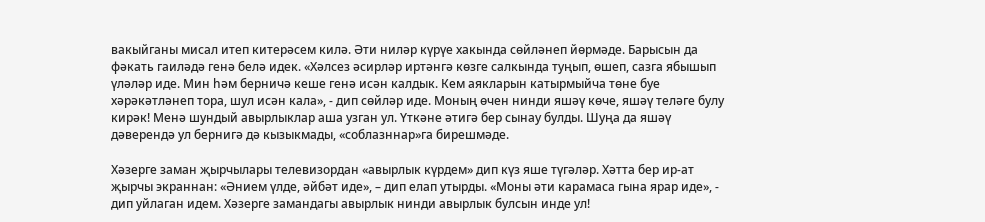вакыйганы мисал итеп китерәсем килә. Әти ниләр күрүе хакында сөйләнеп йөрмәде. Барысын да фәкать гаиләдә генә белә идек. «Хәлсез әсирләр иртәнгә көзге салкында туңып, өшеп, сазга ябышып үләләр иде. Мин һәм берничә кеше генә исән калдык. Кем аякларын катырмыйча төне буе хәрәкәтләнеп тора, шул исән кала», - дип сөйләр иде. Моның өчен нинди яшәү көче, яшәү теләге булу кирәк! Менә шундый авырлыклар аша узган ул. Үткәне әтигә бер сынау булды. Шуңа да яшәү дәверендә ул бернигә дә кызыкмады, «соблазннар»га бирешмәде.

Хәзерге заман җырчылары телевизордан «авырлык күрдем» дип күз яше түгәләр. Хәтта бер ир-ат җырчы экраннан: «Әнием үлде, әйбәт иде», – дип елап утырды. «Моны әти карамаса гына ярар иде», - дип уйлаган идем. Хәзерге замандагы авырлык нинди авырлык булсын инде ул!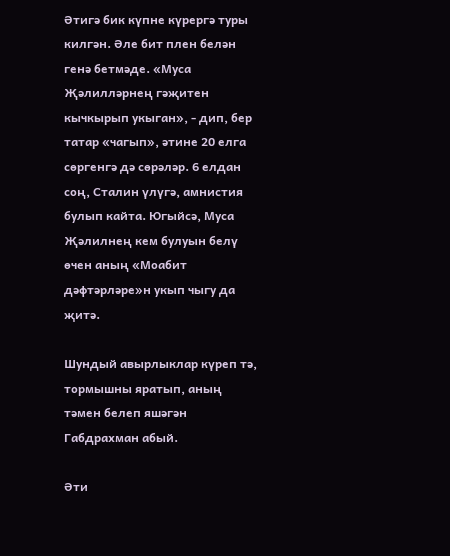Әтигә бик күпне күрергә туры килгән. Әле бит плен белән генә бетмәде. «Муса Җәлилләрнең гәҗитен кычкырып укыган», - дип, бер татар «чагып», әтине 20 елга сөргенгә дә сөрәләр. 6 елдан соң, Сталин үлүгә, амнистия булып кайта. Югыйсә, Муса Җәлилнең кем булуын белү өчен аның «Моабит дәфтәрләре»н укып чыгу да җитә.

Шундый авырлыклар күреп тә, тормышны яратып, аның тәмен белеп яшәгән Габдрахман абый.

Әти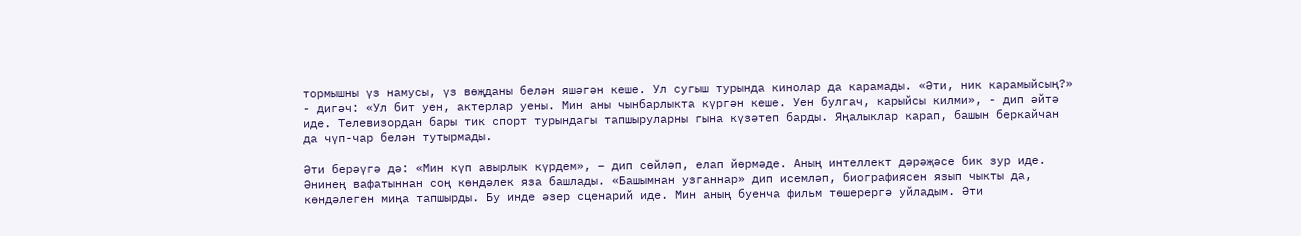тормышны үз намусы, үз вөҗданы белән яшәгән кеше. Ул сугыш турында кинолар да карамады. «Әти, ник карамыйсың?» - дигәч: «Ул бит уен, актерлар уены. Мин аны чынбарлыкта күргән кеше. Уен булгач, карыйсы килми», - дип әйтә иде. Телевизордан бары тик спорт турындагы тапшыруларны гына күзәтеп барды. Яңалыклар карап, башын беркайчан да чүп-чар белән тутырмады.

Әти берәүгә дә: «Мин күп авырлык күрдем», – дип сөйләп, елап йөрмәде. Аның интеллект дәрәҗәсе бик зур иде. Әнинең вафатыннан соң көндәлек яза башлады. «Башымнан узганнар» дип исемләп, биографиясен язып чыкты да, көндәлеген миңа тапшырды. Бу инде әзер сценарий иде. Мин аның буенча фильм төшерергә уйладым. Әти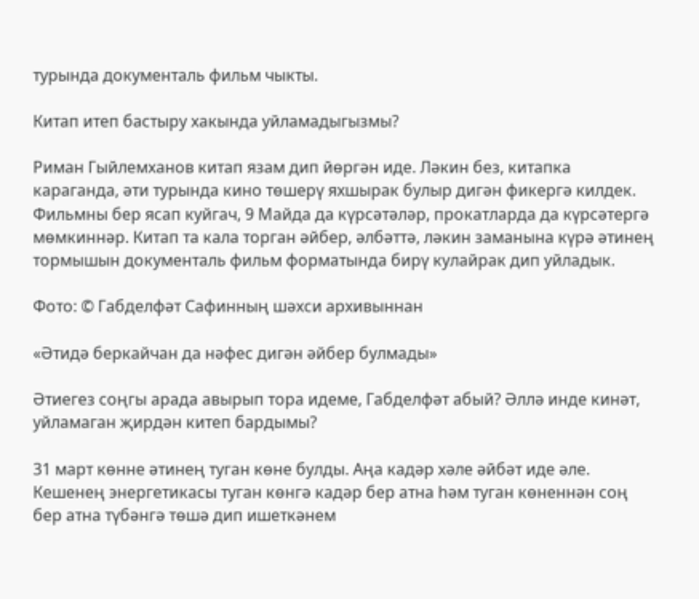турында документаль фильм чыкты.

Китап итеп бастыру хакында уйламадыгызмы?

Риман Гыйлемханов китап язам дип йөргән иде. Ләкин без, китапка караганда, әти турында кино төшерү яхшырак булыр дигән фикергә килдек. Фильмны бер ясап куйгач, 9 Майда да күрсәтәләр, прокатларда да күрсәтергә мөмкиннәр. Китап та кала торган әйбер, әлбәттә, ләкин заманына күрә әтинең тормышын документаль фильм форматында бирү кулайрак дип уйладык.

Фото: © Габделфәт Сафинның шәхси архивыннан

«Әтидә беркайчан да нәфес дигән әйбер булмады»

Әтиегез соңгы арада авырып тора идеме, Габделфәт абый? Әллә инде кинәт, уйламаган җирдән китеп бардымы?

31 март көнне әтинең туган көне булды. Аңа кадәр хәле әйбәт иде әле. Кешенең энергетикасы туган көнгә кадәр бер атна һәм туган көненнән соң бер атна түбәнгә төшә дип ишеткәнем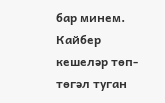бар минем. Кайбер кешеләр төп-төгәл туган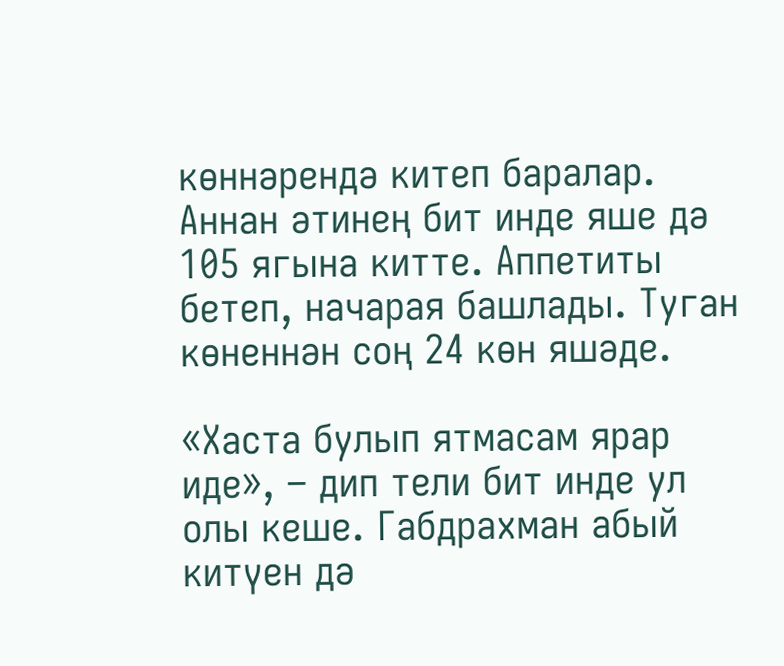көннәрендә китеп баралар. Аннан әтинең бит инде яше дә 105 ягына китте. Аппетиты бетеп, начарая башлады. Туган көненнән соң 24 көн яшәде.

«Хаста булып ятмасам ярар иде», – дип тели бит инде ул олы кеше. Габдрахман абый китүен дә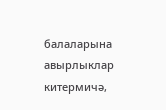балаларына авырлыклар китермичә,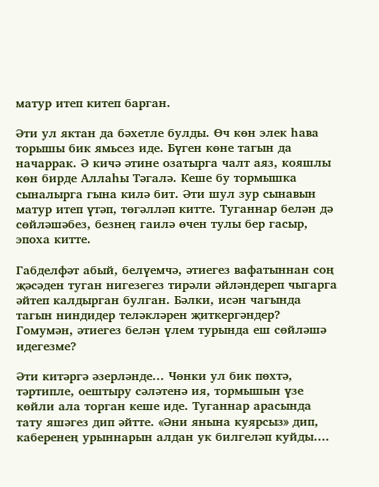матур итеп китеп барган.

Әти ул яктан да бәхетле булды. Өч көн элек һава торышы бик ямьсез иде. Бүген көне тагын да начаррак. Ә кичә әтине озатырга чалт аяз, кояшлы көн бирде Аллаһы Тәгалә. Кеше бу тормышка сыналырга гына килә бит. Әти шул зур сынавын матур итеп үтәп, төгәлләп китте. Туганнар белән дә сөйләшәбез, безнең гаилә өчен тулы бер гасыр, эпоха китте.

Габделфәт абый, белүемчә, әтиегез вафатыннан соң җәсәден туган нигезегез тирәли әйләндереп чыгарга әйтеп калдырган булган. Бәлки, исән чагында тагын ниндидер теләкләрен җиткергәндер? Гомумән, әтиегез белән үлем турында еш сөйләшә идегезме?

Әти китәргә әзерләнде... Чөнки ул бик пөхтә, тәртипле, оештыру сәләтенә ия, тормышын үзе көйли ала торган кеше иде. Туганнар арасында тату яшәгез дип әйтте. «Әни янына куярсыз» дип, каберенең урыннарын алдан ук билгеләп куйды….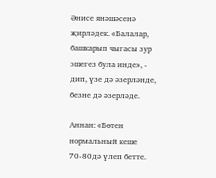Әнисе янәшәсенә җирләдек. «Балалар, башкарып чыгасы зур эшегез була инде», - дип, үзе дә әзерләнде, безне дә әзерләде.

Аннан: «Бөтен нормальный кеше 70-80дә үлеп бетте.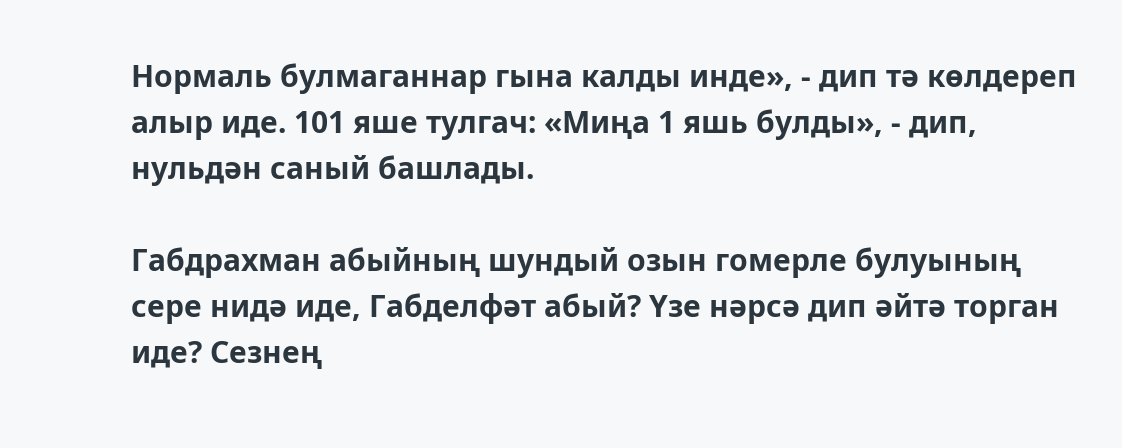Нормаль булмаганнар гына калды инде», - дип тә көлдереп алыр иде. 101 яше тулгач: «Миңа 1 яшь булды», - дип, нульдән саный башлады.

Габдрахман абыйның шундый озын гомерле булуының сере нидә иде, Габделфәт абый? Үзе нәрсә дип әйтә торган иде? Cезнең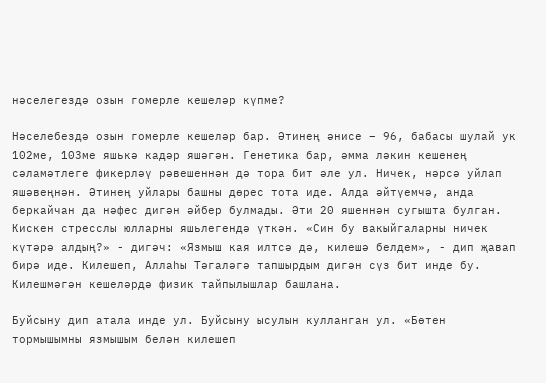нәселегездә озын гомерле кешеләр күпме?

Нәселебездә озын гомерле кешеләр бар. Әтинең әнисе – 96, бабасы шулай ук 102ме, 103ме яшькә кадәр яшәгән. Генетика бар, әмма ләкин кешенең сәламәтлеге фикерләү рәвешеннән дә тора бит әле ул. Ничек, нәрсә уйлап яшәвеңнән. Әтинең уйлары башны дөрес тота иде. Алда әйтүемчә, анда беркайчан да нәфес дигән әйбер булмады. Әти 20 яшеннән сугышта булган. Кискен стресслы юлларны яшьлегендә үткән. «Син бу вакыйгаларны ничек күтәрә алдың?» - дигәч: «Язмыш кая илтсә дә, килешә белдем», - дип җавап бирә иде. Килешеп, Аллаһы Тәгаләгә тапшырдым дигән сүз бит инде бу. Килешмәгән кешеләрдә физик тайпылышлар башлана.

Буйсыну дип атала инде ул. Буйсыну ысулын кулланган ул. «Бөтен тормышымны язмышым белән килешеп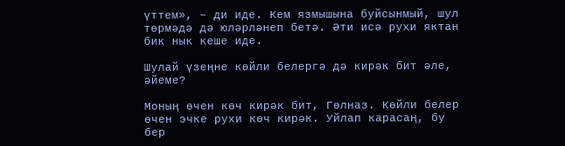үттем», – ди иде. Кем язмышына буйсынмый, шул төрмәдә дә юләрләнеп бетә. Әти исә рухи яктан бик нык кеше иде.

Шулай үзеңне көйли белергә дә кирәк бит әле, әйеме?

Моның өчен көч кирәк бит, Гөлназ. Көйли белер өчен эчке рухи көч кирәк. Уйлап карасаң, бу бер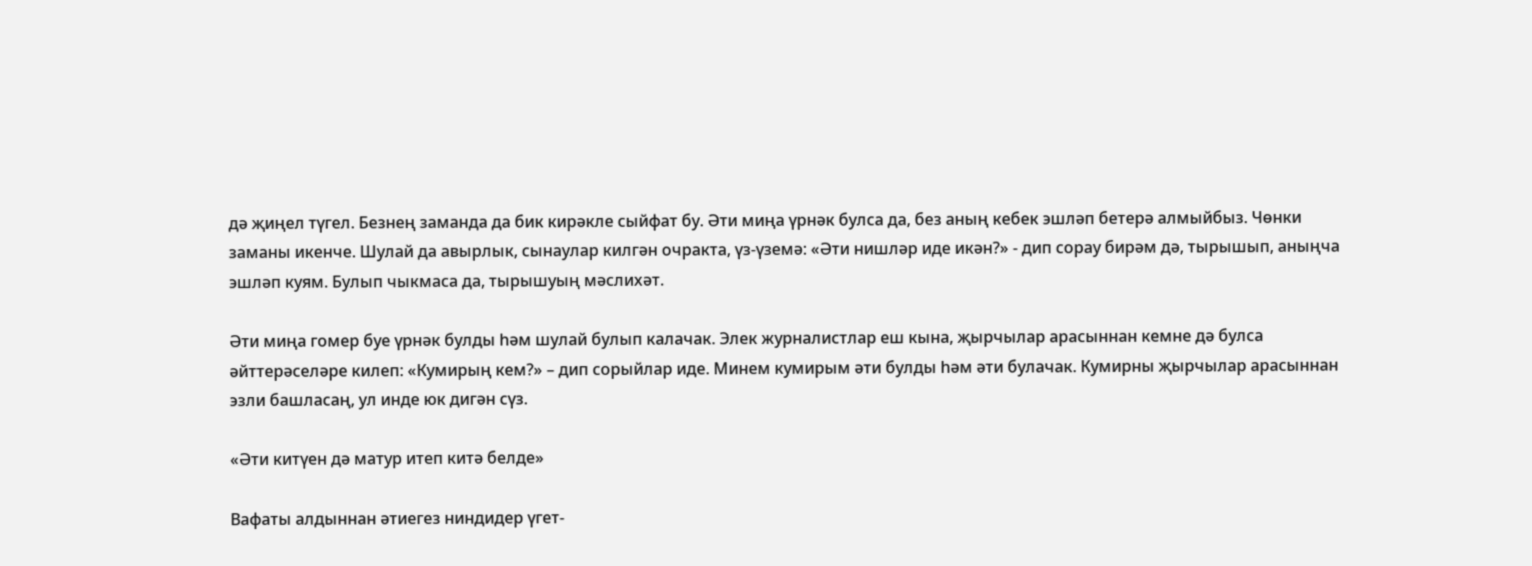дә җиңел түгел. Безнең заманда да бик кирәкле сыйфат бу. Әти миңа үрнәк булса да, без аның кебек эшләп бетерә алмыйбыз. Чөнки заманы икенче. Шулай да авырлык, сынаулар килгән очракта, үз-үземә: «Әти нишләр иде икән?» - дип сорау бирәм дә, тырышып, аныңча эшләп куям. Булып чыкмаса да, тырышуың мәслихәт.

Әти миңа гомер буе үрнәк булды һәм шулай булып калачак. Элек журналистлар еш кына, җырчылар арасыннан кемне дә булса әйттерәселәре килеп: «Кумирың кем?» – дип сорыйлар иде. Минем кумирым әти булды һәм әти булачак. Кумирны җырчылар арасыннан эзли башласаң, ул инде юк дигән сүз.

«Әти китүен дә матур итеп китә белде»

Вафаты алдыннан әтиегез ниндидер үгет-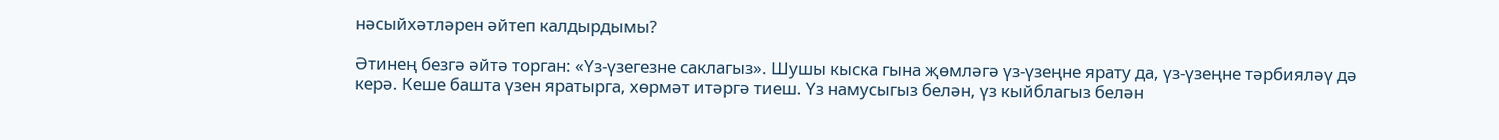нәсыйхәтләрен әйтеп калдырдымы?

Әтинең безгә әйтә торган: «Үз-үзегезне саклагыз». Шушы кыска гына җөмләгә үз-үзеңне ярату да, үз-үзеңне тәрбияләү дә керә. Кеше башта үзен яратырга, хөрмәт итәргә тиеш. Үз намусыгыз белән, үз кыйблагыз белән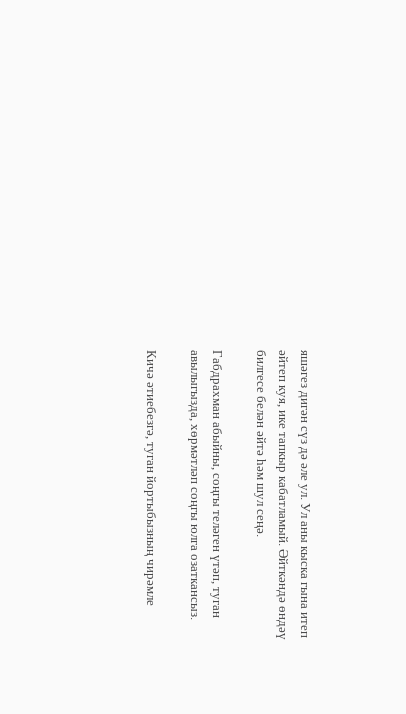яшәгез дигән сүз дә әле ул. Ул аны кыска гына итеп әйтеп куя, ике тапкыр кабатламый. Әйткәндә өндәү билгесе белән әйтә һәм шул сеңә.

Габдрахман абыйны, соңгы теләген үтәп, туган авылыгызда, хөрмәтләп соңгы юлга озаткансыз.

Кичә әтиебезгә, туган йортыбызның чирәмле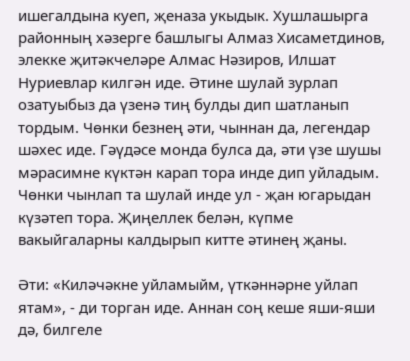ишегалдына куеп, җеназа укыдык. Хушлашырга районның хәзерге башлыгы Алмаз Хисаметдинов, элекке җитәкчеләре Алмас Нәзиров, Илшат Нуриевлар килгән иде. Әтине шулай зурлап озатуыбыз да үзенә тиң булды дип шатланып тордым. Чөнки безнең әти, чыннан да, легендар шәхес иде. Гәүдәсе монда булса да, әти үзе шушы мәрасимне күктән карап тора инде дип уйладым. Чөнки чынлап та шулай инде ул - җан югарыдан күзәтеп тора. Җиңеллек белән, күпме вакыйгаларны калдырып китте әтинең җаны.

Әти: «Киләчәкне уйламыйм, үткәннәрне уйлап ятам», - ди торган иде. Аннан соң кеше яши-яши дә, билгеле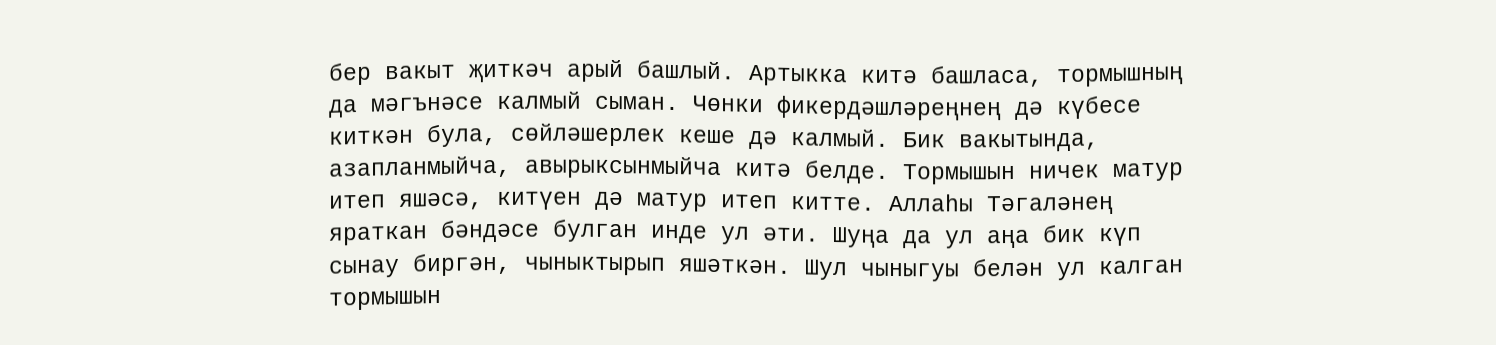бер вакыт җиткәч арый башлый. Артыкка китә башласа, тормышның да мәгънәсе калмый сыман. Чөнки фикердәшләреңнең дә күбесе киткән була, сөйләшерлек кеше дә калмый. Бик вакытында, азапланмыйча, авырыксынмыйча китә белде. Тормышын ничек матур итеп яшәсә, китүен дә матур итеп китте. Аллаһы Тәгаләнең яраткан бәндәсе булган инде ул әти. Шуңа да ул аңа бик күп сынау биргән, чыныктырып яшәткән. Шул чыныгуы белән ул калган тормышын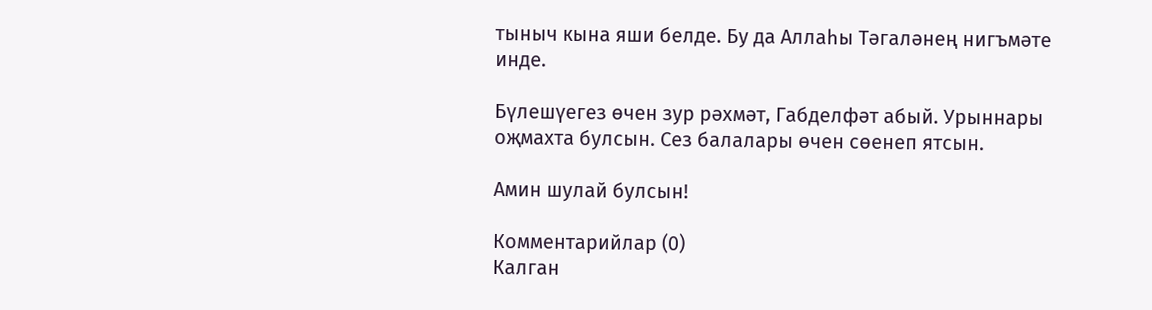тыныч кына яши белде. Бу да Аллаһы Тәгаләнең нигъмәте инде.

Бүлешүегез өчен зур рәхмәт, Габделфәт абый. Урыннары оҗмахта булсын. Сез балалары өчен сөенеп ятсын.

Амин шулай булсын!

Комментарийлар (0)
Калган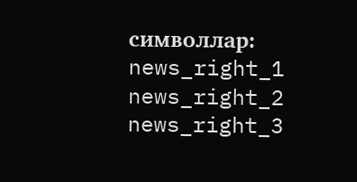символлар:
news_right_1
news_right_2
news_right_3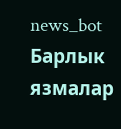news_bot
Барлык язмалар